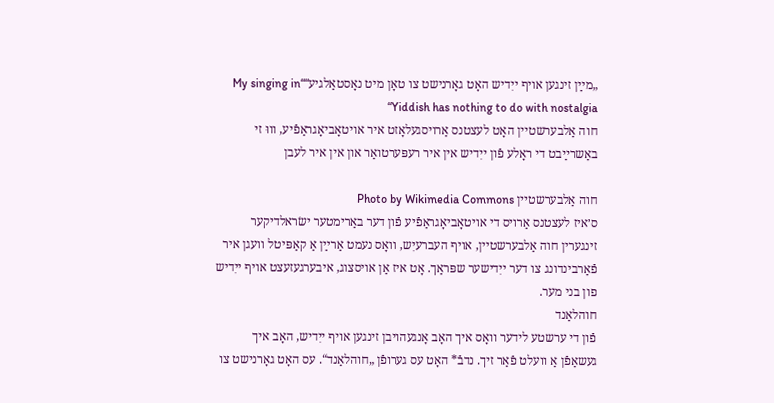„מײַן זינגען אויף ייִדיש האָט גאָרנישט צו טאָן מיט נאָסטאַלגיע““My singing in Yiddish has nothing to do with nostalgia“
חוה אַלבערשטיין האָט לעצטנס אַרויסגעלאָזט איר אויטאָביאָגראַפֿיע, וווּ זי באַשרײַבט די ראָלע פֿון ייִדיש אין איר רעפּערטואַר און אין איר לעבן

חוה אַלבערשטיין Photo by Wikimedia Commons
ס׳איז לעצטנס אַרויס די אויטאָביאָגראַפֿיע פֿון דער באַרימטער ישׂראלדיקער זינגערין חוה אַלבערשטיין, אויף העברעיִש, וואָס נעמט אַרײַן אַ קאַפּיטל וועגן איר פֿאַרבינדונג צו דער ייִדישער שפּראַך. אָט איז אַן אויסצוג, איבערגעזעצט אויף ייִדיש פון בני מער.
חוהלאַנד
פֿון די ערשטע לידער וואָס איך האָב אָנגעהויבן זינגען אויף ייִדיש, האָב איך געשאַפֿן אַ וועלט פֿאַר זיך. נדבֿ* האָט עס גערופֿן „חוהלאַנד“. עס האָט גאָרנישט צו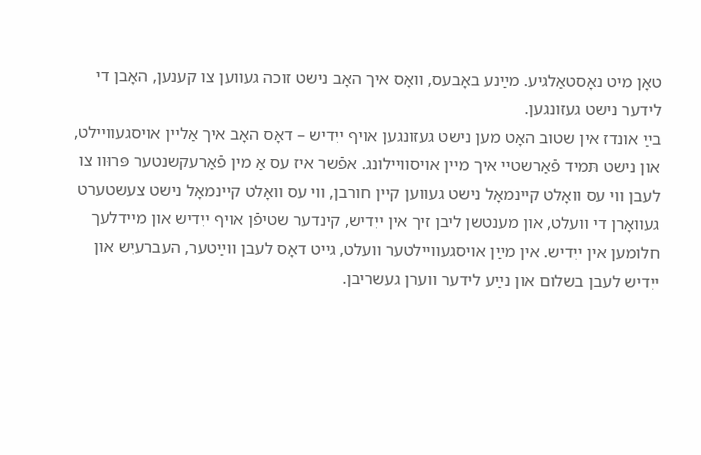טאָן מיט נאָסטאַלגיע. מײַנע באָבעס, וואָס איך האָב נישט זוכה געווען צו קענען, האָבן די לידער נישט געזונגען.
בײַ אונדז אין שטוב האָט מען נישט געזונגען אויף ייִדיש – דאָס האָב איך אַליין אויסגעוויילט, און נישט תּמיד פֿאַרשטיי איך מיין אויסוויילונג. אפֿשר איז עס אַ מין פֿאַרעקשנטער פּרוּוו צו לעבן ווי עס וואָלט קיינמאָל נישט געווען קיין חורבן, ווי עס וואָלט קיינמאָל נישט צעשטערט געוואָרן די וועלט, און מענטשן ליבן זיך אין ייִדיש, קינדער שטיפֿן אויף ייִדיש און מיידלעך חלומען אין ייִדיש. אין מײַן אויסגעוויילטער וועלט, גייט דאָס לעבן ווײַטער, העברעיִש און ייִדיש לעבן בשלום און נײַע לידער ווערן געשריבן.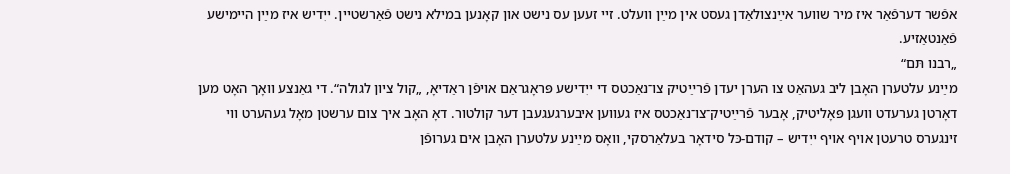אפֿשר דערפֿאַר איז מיר שווער אײַנצולאַדן געסט אין מײַן וועלט. זיי זעען עס נישט און קאָנען במילא נישט פֿאַרשטיין. ייִדיש איז מײַן היימישע פֿאַנטאַזיע.
„רבנו תּם“
מײַנע עלטערן האָבן ליב געהאַט צו הערן יעדן פֿרײַטיק צו־נאַכטס די ייִדישע פּראָגראַם אויפֿן ראַדיאָ, „קול ציון לגולה“. די גאַנצע וואָך האָט מען דאָרטן גערעדט וועגן פּאָליטיק, אָבער פֿרײַטיק־צו־נאַכטס איז געווען איבערגעגעבן דער קולטור. דאָ האָב איך צום ערשטן מאָל געהערט ווי זינגערס טרעטן אויף אויף ייִדיש – קודם-כּל סידאָר בעלאַרסקי, וואָס מײַנע עלטערן האָבן אים גערופֿן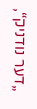„דער נודניק“,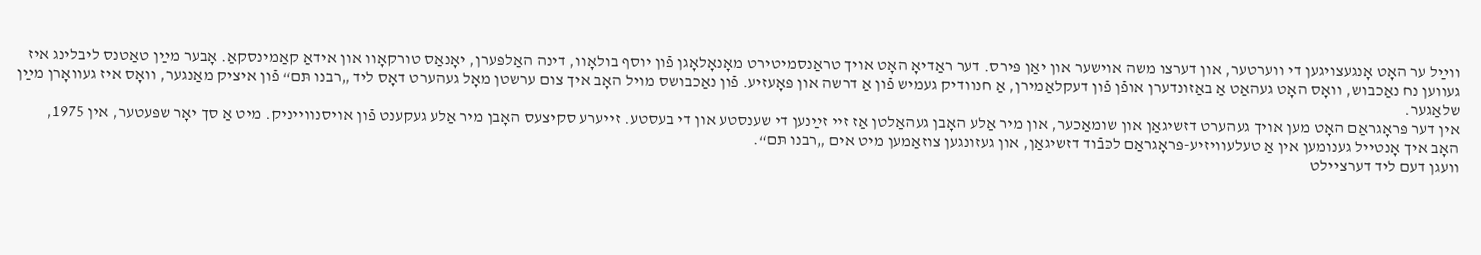ווײַל ער האָט אָנגעצויגען די ווערטער, און דערצו משה אוישער און יאַן פּירס. דער ראַדיאָ האָט אויך טראַנסמיטירט מאָנאָלאָגן פֿון יוסף בולאָוו, דינה האַלפּערן, יאָנאַס טורקאָוו און אידאַ קאַמינסקאַ. אָבער מײַן טאַטנס ליבלינג איז געווען נח נאַכבוש, וואָס האָט געהאַט אַ באַזונדערן אופֿן פֿון דעקלאַמירן, אַ חנוודיק געמיש פֿון אַ דרשה און פּאָעזיע. פֿון נאַכבושס מויל האָב איך צום ערשטן מאָל געהערט דאָס ליד „רבנו תּם“ פֿון איציק מאַנגער, וואָס איז געוואָרן מײַן שלאַגער.
אין דער פּראָגראַם האָט מען אויך געהערט דזשיגאַן און שומאַכער, און מיר אַלע האָבן געהאַלטן אַז זיי זײַנען די שענסטע און די בעסטע. זייערע סקיצעס האָבן מיר אַלע געקענט פֿון אויסנווייניק. מיט אַ סך יאָר שפּעטער, אין 1975, האָב איך אָנטייל גענומען אין אַ טעלעוויזיע-פּראָגראַם לכּבֿוד דזשיגאַן, און געזונגען צוזאַמען מיט אים „רבנו תּם“.
וועגן דעם ליד דערציילט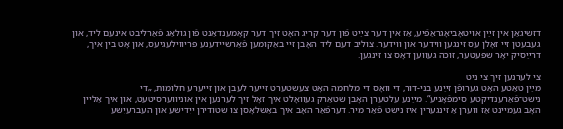דזשיגאַן אין זײַן אויטאָביאָגראַפֿיע, אַז אין דער צײַט פֿון דער קריג האָט זיך דער קאָמענדאַנט פֿון גולאַג פֿאַרליבט אינעם ליד, און געבעטן זיי זאָלן עס זינגען ווידער און ווידער. צוליב דעם ליד האָבן זיי באַקומען פֿאַרשיידענע פּריווילעגיעס, און אָט בין איך, דרײַסיק יאָר שפּעטער, זוכה געווען דאָס צו זינגען.

צי לערנען זיך צי ניט
מײַן טאַטע האָט גערופֿן זײַנע בני-דור, די וואָס די מלחמה האָט צעשטערט זייער לעבן און זייערע חלומות, „די נישט־פֿאַרענדיקטע סימפֿאָניע“. מײַנע עלטערן האָבן שטאַרק געוואָלט איך זאָל זיך לערנען אין אוניווערסיטעט, און איך אַליין האָב געמיינט אַז ווערן אַ זינגערין איז נישט פֿאַר מיר. דערפֿאַר האָב איך באַשלאָסן צו שטודירן ייִדישע און העברעיִשע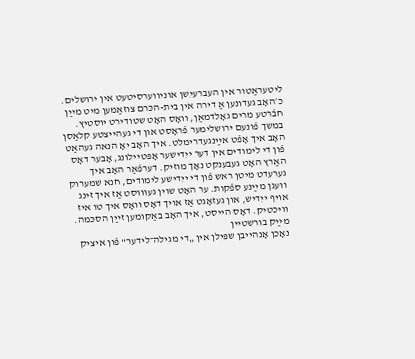ליטעראַטור אין העברעיִשן אוניווערסיטעט אין ירושלים. כ׳האָב געדונען אַ דירה אין בית-הכּרם צוזאַמען מיט מײַן חבֿרטע מרים גאָלדמאַן, וואָס האָט שטודירט יוסטיץ. במשך פֿונעם ירושלימער פֿראָסט און די געהייצטע קלאַסן האָב איך אָפֿט אײַנגעדרימלט. איך האָב יאָ הנאה געהאַט פֿון די לימודים אין דער ייִדישער אָפּטיילונג, אָבער דאָס האַרץ האָט געבענקט נאָך מוזיק. דערפֿאַר האָב איך גערעדט מיטן ראש פֿון די ייִדישע לימודים, חנא שמערוק וועגן מײַנע ספֿקות. ער האָט שוין געוווּסט אַז איך זינג אויף ייִדיש, און געזאָגט אַז אויך דאָס וואָס איך טו איז וויכטיק. דאָס הייסט, איך האָב באַקומען זײַן הסכּמה.
מײַק בורשטיין
נאָכן אָנהייבן שפּילן אין „די מגילה־לידער“ פֿון איציק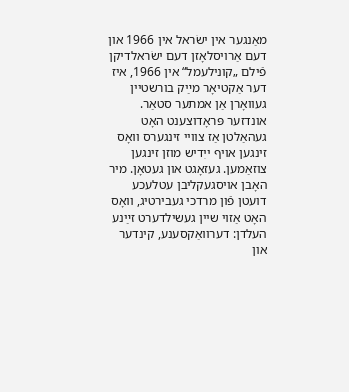מאַנגער אין ישׂראל אין 1966 און דעם אַרויסלאָזן דעם ישׂראלדיקן פֿילם „קונילעמל“ אין 1966, איז דער אַקטיאָר מײַק בורשטיין געוואָרן אַן אמתער סטאַר. אונדזער פּראָדוצענט האָט געהאַלטן אַז צוויי זינגערס וואָס זינגען אויף ייִדיש מוזן זינגען צוזאַמען. געזאָגט און געטאָן. מיר האָבן אויסגעקליבן עטלעכע דועטן פֿון מרדכי געבירטיג, וואָס האָט אַזוי שיין געשילדערט זײַנע העלדן: דערוואַקסענע, קינדער און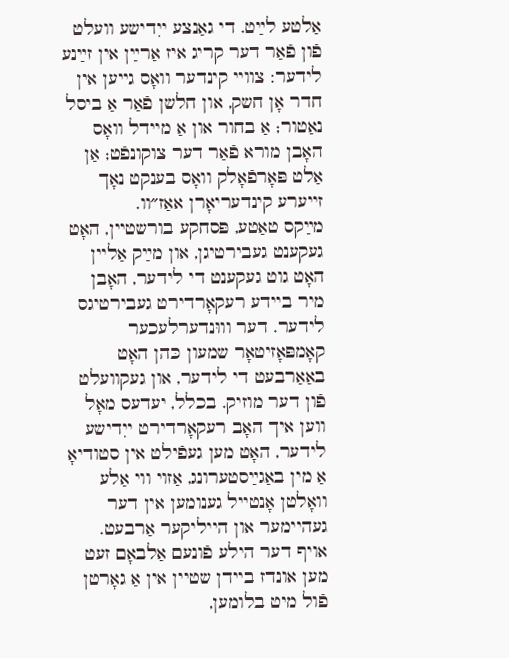אַלטע לײַט. די גאַנצע ייִדישע וועלט פֿון פֿאַר דער קריג איז אַרײַן אין זײַנע לידער: צוויי קינדער וואָס גייען אין חדר אָן חשק, און חלשן פֿאַר אַ ביסל נאַטור; אַ בחור און אַ מיידל וואָס האָבן מורא פֿאַר דער צוקונפֿט; אַן אַלט פּאָרפֿאָלק וואָס בענקט נאָך זייערע קינדעריאָרן אאַז״וו.
מײַקס טאַטע, פּסחקע בורשטיין, האָט געקענט געבירטיגן, און מײַק אַליין האָט גוט געקענט די לידער, האָבן מיר ביידע רעקאָרדירט געבירטיגס לידער. דער וווּנדערלעכער קאָמפּאָזיטאָר שמעון כּהן האָט באַאַרבעט די לידער, און געקוועלט פֿון דער מוזיק. בכלל, יעדעס מאָל ווען איך האָב רעקאָרדירט ייִדישע לידער, האָט מען געפֿילט אין סטודיאָ אַ מין באַגײַסטערונג, אַזוי ווי אַלע וואָלטן אָנטייל גענומען אין דער געהיימער און הייליקער אַרבעט.
אויף דער הילע פֿונעם אַלבאָם זעט מען אונדז ביידן שטיין אין אַ גאָרטן פֿול מיט בלומען,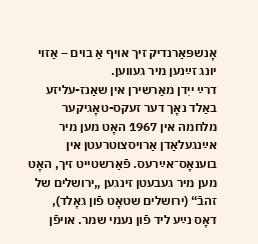אָנשפּאַרנדיק זיך אויף אַ בוים – אַזוי יונג זײַנען מיר געווען.
דרײַ ייִדן מאַרשירן אין שאַנז-עליזע
באַלד נאָך דער זעקס-טאָגיקער מלחמה אין 1967 האָט מען מיר אײַנגעלאַדן אַרויסצוטרעטן אין בוענאָס־אײַרעס. פֿאַרשטייט זיך, האָט מען מיר געבעטן זינגען „ירושלים של זהבֿ“ (ירושלים שטאָט פֿון גאָלד), דאָס נײַע ליד פֿון נעמי שמר. אויפֿן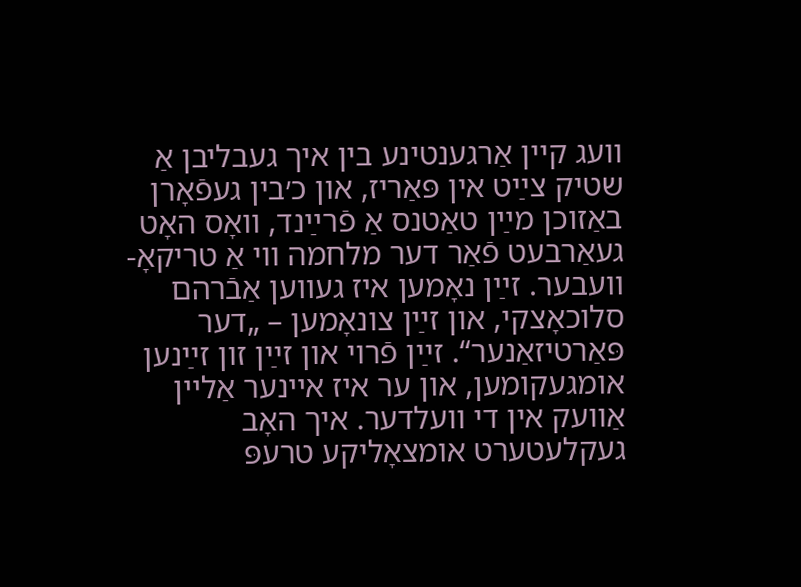וועג קיין אַרגענטינע בין איך געבליבן אַ שטיק צײַט אין פּאַריז, און כ׳בין געפֿאָרן באַזוכן מײַן טאַטנס אַ פֿרײַנד, וואָס האָט געאַרבעט פֿאַר דער מלחמה ווי אַ טריקאָ-וועבער. זײַן נאָמען איז געווען אַבֿרהם סלוכאָצקי, און זײַן צונאָמען – „דער פּאַרטיזאַנער“. זײַן פֿרוי און זײַן זון זײַנען אומגעקומען, און ער איז איינער אַליין אַוועק אין די וועלדער. איך האָב געקלעטערט אומצאָליקע טרעפּ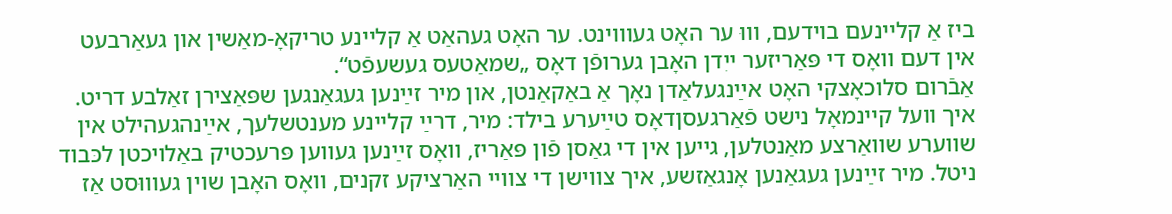ביז אַ קליינעם בוידעם, וווּ ער האָט געוווינט. ער האָט געהאַט אַ קליינע טריקאָ-מאַשין און געאַרבעט אין דעם וואָס די פּאַריזער ייִדן האָבן גערופֿן דאָס „שמאַטעס געשעפֿט“.
אַבֿרום סלוכאָצקי האָט אײַנגעלאַדן נאָך אַ באַקאַנטן, און מיר זײַנען געגאַנגען שפּאַצירן זאַלבע דריט. איך וועל קיינמאָל נישט פֿאַרגעסןדאָס טײַערע בילד: מיר, דרײַ קליינע מענטשלעך, אײַנהגעהילט אין שווערע שוואַרצע מאַנטלען, גייען אין די גאַסן פֿון פּאַריז, וואָס זײַנען געווען פּרעכטיק באַלויכטן לכּבוד ניטל. מיר זײַנען געגאַנען אָנגאַזשע, איך צווישן די צוויי האַרציקע זקנים, וואָס האָבן שוין געוווּסט אַז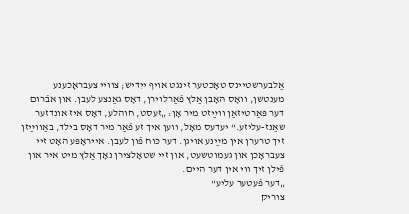אַלבערשטיינס טאָכטער זינגט אויף ייִדיש; צוויי צעבראָכענע מענטשן, וואָס האָבן אַלץ פֿאַרלוירן, דאָס גאַנצע לעבן. און אבֿרום דער פּאַרטיזאַן ווײַזט מיר אָן: „זעסט, חוהלע, דאָס איז אונדזער שאַנז-עליזע.“ יעדעס מאָל, ווען איך זע פֿאַר מיר דאָס בילד, באַווײַזן זיך טרערן אין מײַנע אויגן. דער כּוח פֿון לעבן. אייראָפּע האָט זיי צעבראָכן און געמוטשעט, און זיי שטאָלצירן נאָך אַלץ מיט איר און פֿילן זיך ווי אין דער היים.
„דער פֿעטער עליע“
צוריק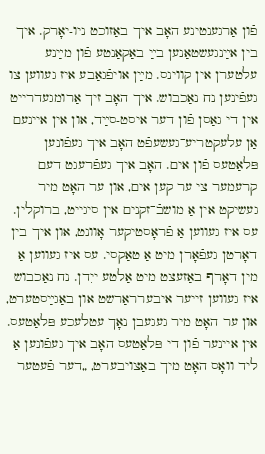פֿון אַרגענטינע האָב איך באַזוכט ניו-יאָרק. איך בין אײַנגעשטאַנען בײַ באַקאַנטע פֿון מײַנע עלטערן אין קווינס. מײַן אויפֿגאַבע איז געווען צו געפֿינען נח נאַכבוש. איך האָב זיך אַרומגעדרייט אין די גאַסן פֿון דער איסט-סײַד, און אין איינעם אַן עלעקטריע־געשעפֿט האָב איך געפֿונען פּלאַטעס פֿון אים. האָב איך געפֿרעגט דעם קרעמער צי ער קען אים, און ער האָט מיר געשיקט אין אַ מושבֿ־זקנים אין סיגייט, ברוקלין. עס איז געווען אַ פֿראָסטיקער אָוונט, און איך בין דאָרטן געפֿאָרן מיט אַ טאַקסי. עס איז געווען אַ מין דאָרף באַזעצט מיט אַלטע ייִדן. נח נאַכבוש איז געווען זייער איבערראַרשט און באַגײַסטערט, און ער האָט מיר געגעבן נאָך עטלעכע פּלאַטעס. אין איינער פֿון די פּלאַטעס האָב איך געפֿונען אַ ליד וואָס האָט מיך באַצויבערט, „דער פֿעטער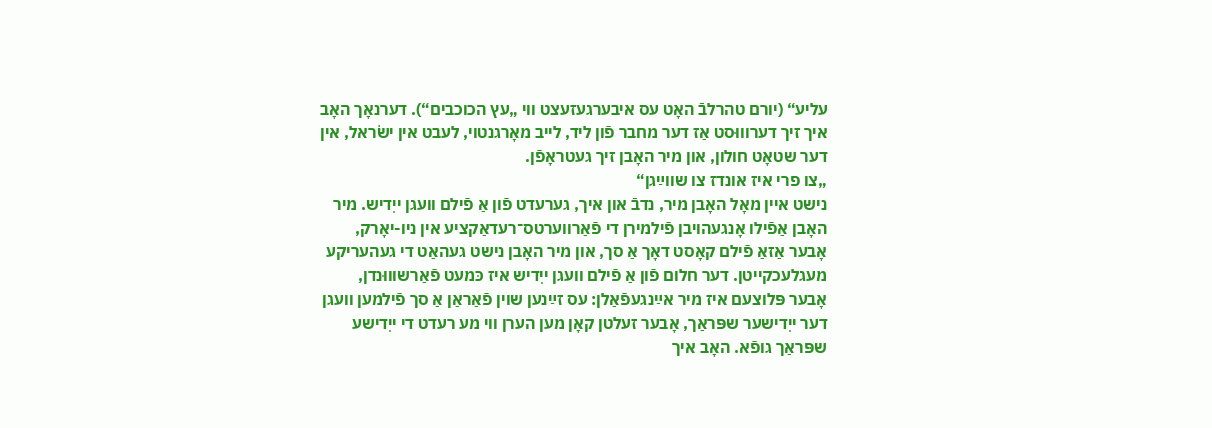עליע“ (יורם טהרלבֿ האָט עס איבערגעזעצט ווי „עץ הכוכבים“). דערנאָך האָב איך זיך דערוווּסט אַז דער מחבר פֿון ליד, לייב מאָרגנטוי, לעבט אין ישׂראל, אין דער שטאָט חולון, און מיר האָבן זיך געטראָפֿן.
„צו פרי איז אונדז צו שווײַגן“
נישט איין מאָל האָבן מיר, נדבֿ און איך, גערעדט פֿון אַ פֿילם וועגן ייִדיש. מיר האָבן אַפֿילו אָנגעהויבן פֿילמירן די פֿאַרווערטס־רעדאַקציע אין ניו-יאָרק, אָבער אַזאַ פֿילם קאָסט דאָך אַ סך, און מיר האָבן נישט געהאַט די געהעריקע מעגלעכקייטן. דער חלום פֿון אַ פֿילם וועגן ייִדיש איז כּמעט פֿאַרשוווּנדן, אָבער פּלוצעם איז מיר אײַנגעפֿאַלן: עס זײַנען שוין פֿאַראַן אַ סך פֿילמען וועגן דער ייִדישער שפּראַך, אָבער זעלטן קאָן מען הערן ווי מע רעדט די ייִדישע שפּראַך גופֿא. האָב איך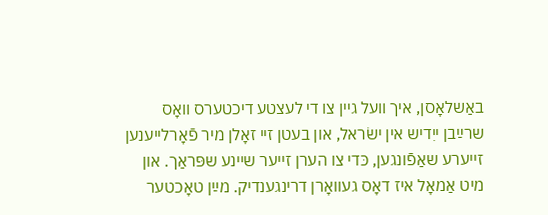באַשלאָסן, איך וועל גיין צו די לעצטע דיכטערס וואָס שרײַבן ייִדיש אין ישׂראל, און בעטן זיי זאָלן מיר פֿאָרלייענען זייערע שאַפֿונגען, כּדי צו הערן זייער שיינע שפּראַך. און מיט אַמאָל איז דאָס געוואָרן דרינגענדיק. מײַן טאָכטער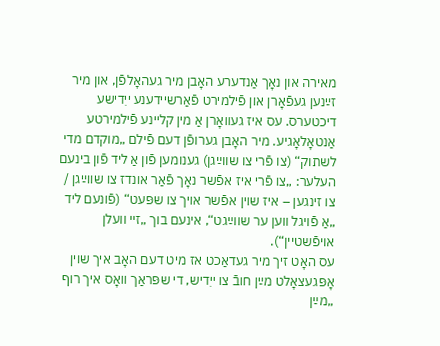מאירה און נאָך אַנדערע האָבן מיר געהאָלפֿן, און מיר זײַנען געפֿאָרן און פֿילמירט פֿאַרשיידענע ייִדישע דיכטערס. עס איז געוואָרן אַ מין קליינע פֿילמירטע אַנטאָלאָגיע. מיר האָבן גערופֿן דעם פֿילם „מוקדם מדי לשתוק“ (צו פֿרי צו שווײַגן) גענומען פֿון אַ ליד פֿון בינעם העלער: „צו פֿרי איז אפֿשר נאָך פֿאַר אונדז צו שווײַגן / צו זינגען – איז שוין אפֿשר אויך צו שפּעט“ (פֿונעם ליד „אַ פֿויגל ווען ער שווײַגט“, אינעם בוך „זיי וועלן אויפֿשטיין“).
עס האָט זיך מיר געדאַכט אז מיט דעם האָב איך שוין אָפּגעצאָלט מײַן חובֿ צו ייִדיש, די שפּראַך וואָס איך רוף „מײַן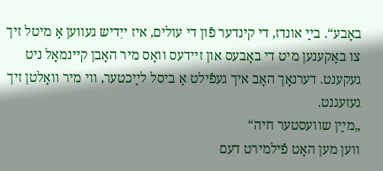באָבע“. בײַ אונדז, די קינדער פֿון די עולים, איז ייִדיש געווען אַ מיטל זיך צו באַקענען מיט די באָבעס און זיידעס וואָס מיר האָבן קיינמאָל ניט געקענט. דערנאָך האָב איך געפֿילט אַ ביסל לײַכטער, ווי מיר וואָלטן זיך געזעגנט.
„מײַן שוועסטער חיה“
ווען מען האָט פֿילמירט דעם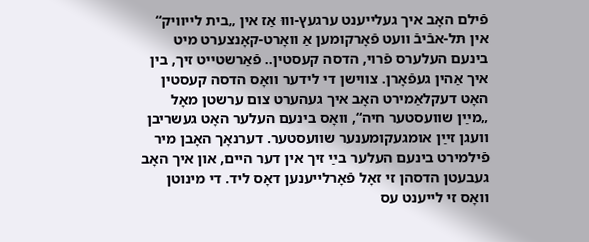פֿילם האָב איך געלייענט ערגעץ-וווּ אַז אין „בית לייוויק“ אין תּל-אבֿיבֿ וועט פֿאָרקומען אַ וואָרט-קאָנצערט מיט בינעם העלערס פֿרוי, הדסה קעסטין.. פֿאַרשטייט זיך, בין איך אַהין געפֿאָרן. צווישן די לידער וואָס הדסה קעסטין האָט דעקלאַמירט האָב איך געהערט צום ערשטן מאָל „מײַן שוועסטער חיה“, וואָס בינעם העלער האָט געשריבן וועגן זײַן אומגעקומענער שוועסטער. דערנאָך האָבן מיר פֿילמירט בינעם העלער בײַ זיך אין דער היים, און איך האָב געבעטן הדסהן זי זאָל פֿאָרלייענען דאָס ליד. די מינוטן וואָס זי לייענט עס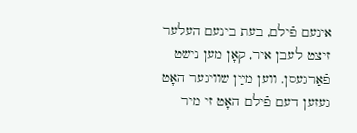אינעם פֿילם, בעת בינעם העלער זיצט לעבן איר, קאָן מען נישט פֿאַרגעסן. ווען מײַן שוויגער האָט געזען דעם פֿילם האָט זי מיר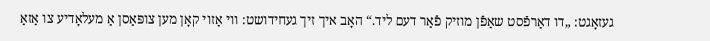געזאָגט: „דו דאַרפֿסט שאַפֿן מוזיק פֿאַר דעם ליד.“ האָב איך זיך געחידושט: ווי אַזוי קאָן מען צופּאַסן אַ מעלאָדיע צו אַזאַ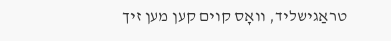טראַגישליד, וואָס קוים קען מען זיך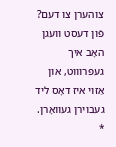צוהערן צו דעם? פֿון דעסט וועגן האָב איך געפּרוווּט, און אַזוי איז דאָס ליד געבוירן געוואָרן.
*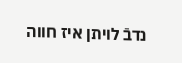נדבֿ לויתן איז חווה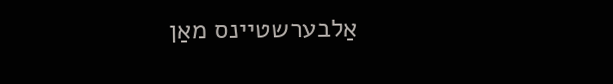אַלבערשטיינס מאַן